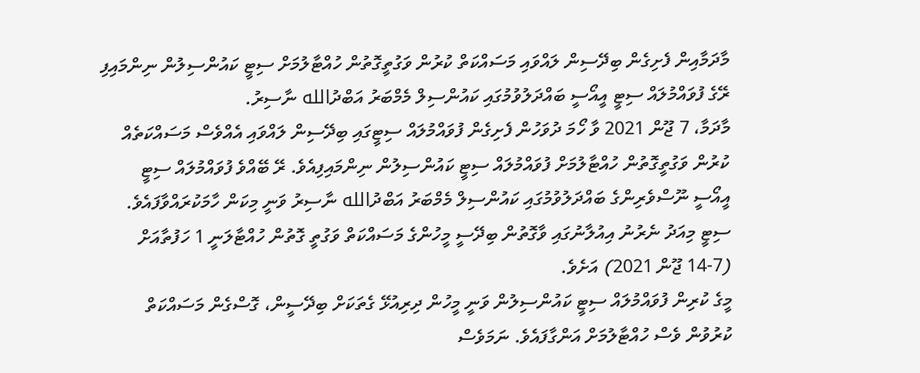މާދަމާއިން ފެށިގެން ބިދޭސިން ލައްވައި މަސައްކަތް ކުރުން ވަގުތީގޮތުން ހުއްޓާލުމަށް ސިޓީ ކައުންސިލުން ނިންމައިފި
ރޭގެ ފުވައްމުލައް ސިޓީ އީއޯސީ ބައްދަލުވުމުގައި ކައުންސިލް މެމްބަރު އަބްދުالله ނާސިރު.
މާދަމާ، 7 ޖޫން 2021 ވާ ހޯމަ ދުވަހުން ފެށިގެން ފުވައްމުލައް ސިޓީގައި ބިދޭސިން ލައްވައި އެއްވެސް މަސައްކަތެއް ކުރުން ވަގުތީގޮތުން ހުއްޓާލުމަށް ފުވައްމުލައް ސިޓީ ކައުންސިލުން ނިންމައިފިއެވެ. ރޭ ބޭއްވެ ފުވައްމުލައް ސިޓީ އީއޯސީ ނޫސްވެރިންގެ ބައްދަލުވުމުގައި ކައުންސިލް މެމްބަރު އަބްދުالله ނާސިރު ވަނީ މިކަން ހާމަކުރައްވާފައެވެ. ސިޓީ މިއަދު ނެރުނު އިއުލާނުގައި ވާގޮތުން ބިދޭސީ މީހުންގެ މަސައްކަތް ވަގުތީ ގޮތުން ހުއްޓާލަނީ 1 ހަފުތާއަށް (7-14 ޖޫން 2021) އަށެވެ.
މީގެ ކުރިން ފުވައްމުލައް ސިޓީ ކައުންސިލުން ވަނީ މީހުން ދިރިއުޅޭ ގެތަކަށް ބިދޭސީން، ގޮސްގެން މަސައްކަތް ކުރުވުން ވެސް ހުއްޓާލުމަށް އަންގާފައެވެ. ނަމަވެސް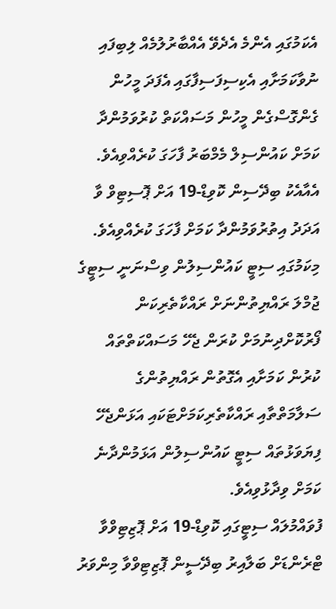އެކަމުގައި އެންމެ އެދެވޭ އެއްބާރުލުމެއް ލިބިފައި ނުވާކަމަށާއި އެކިސިފަސިފާގައި އެފަދަ މީހުން ގެންގޮސްގެން މީހުން މަސައްކަތް ކުރުވަމުންދާ ކަމަށް ކައުންސިލް މެމްބަރު ފާހަގަ ކުރެއްވިއެވެ. އެއާއެކު ބިދޭސިން ކޮވިޑް-19 އަށް ޕޮސިޓިވް ވާ އަދަދު އިތުރުވަމުންދާ ކަމަށް ފާހަގަ ކުރެއްވިއެވެ.
މިކަމުގައި ސިޓީ ކައުންސިލުން ވިސްނަނީ ސިޓީގެ ޖުމްލަ ރައްޔިތުންނަށް ރައްކާތެރިކަން ފޯރުކޮށްދިނުމަށް ކުރަން ޖެހޭ މަސައްކަތްތައް ކުރުން ކަމަށާއި އެގޮތުން ރައްޔިތުންގެ ސަލާމަތްތާއި ރައްކާތެރިކަމަށްޓަކައި އަޅަންޖެހޭ ފިޔަވަޅުތައް ސިޓީ ކައުންސިލުން އަޅަމުންދާނެ ކަމަށް ވިދާޅުވިއެވެ.
ފުވައްމުލައް ސިޓީގައި ކޮވިޑް-19 އަށް ޕޮޒިޓިވްވާ ޓްރެންޑަށް ބަލާއިރު ބިދޭސީން ޕޮޒިޓިވްވާ މިންވަރު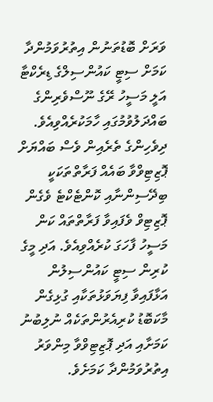ވަރަށް ބޮޑުތަނުން އިތުރުވަމުންދާ ކަމަށް ސިޓީ ކައުންސިލްގެ ޑިރެކްޓާ އަލީ މަސީހު ރޭގެ ނޫސްވެރިންގެ ބައްދަލުވުމުގައި ހާމަކުރެއްވިއެވެ.
ދިވެހިންގެ ތެރެއިން ވެސް ބައްޔަށް ޕޮޒިޓިވްވާ ބައެއް ފަރާތްތަކަކީ ބިދޭސިންނާއި ކޮންޓެކްޓެ ވެގެން ޕޮޒިޓިވް ވެފައިވާ ފަރާތްތައް ކަން މަސީހު ފާހަގަ ކުރެއްވިއެވެ. އަދި މީގެ ކުރިން ސިޓީ ކައުންސިލުން އަޅާފައިވާ ފިޔަވަޅުތަކާއި ގުޅިގެން މާކަބޮޑު ކުރިއެރުންތަކެއް ނުލިބުނު ކަމަށާއި އަދި ޕޮޒިޓިވްވާ މިންވަރު އިތުރުވަމުންދާ ކަމަށެވެ.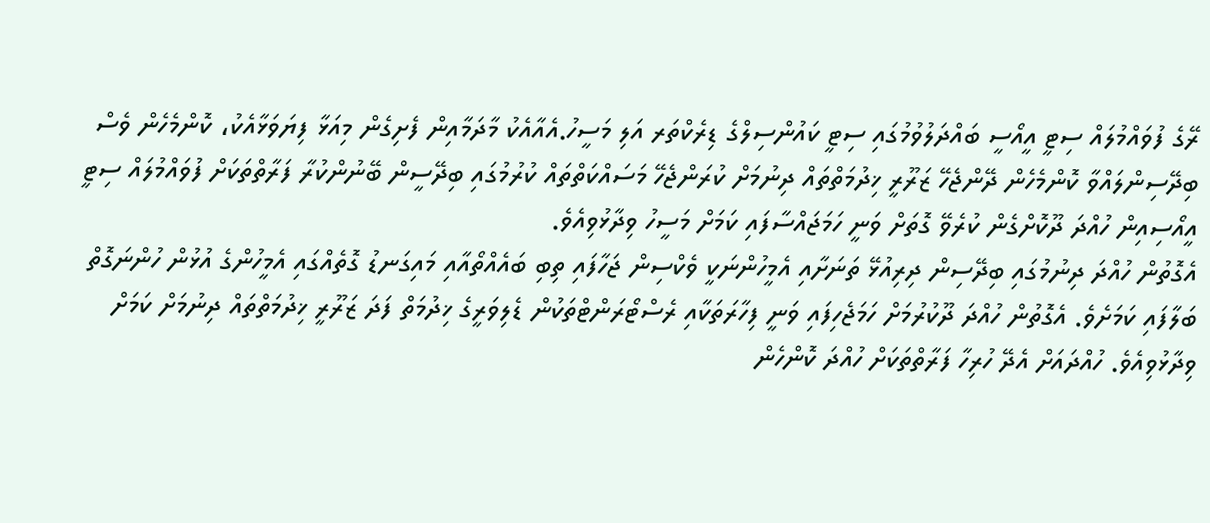ރޭގެ ފުވައްމުލައް ސިޓީ އީއޯސީ ބައްދަލުވުމުގައި ސިޓީ ކައުންސިލްގެ ޑިރެކްތަރ އަލި މަސީހު.އެއާއެކު މާދަމާއިން ފެށިގެން މިއަޅާ ފިޔަވަޅާއެކު، ކޮންމެހެން ވެސް ބިދޭސިންލައްވާ ކޮންމެހެން ދޭންޖެހޭ ޒަރޫރީ ޚިދުމަތްތައް ދިނުމަށް ކުރަންޖެހޭ މަސައްކަތްތައް ކުރުމުގައި ބިދޭސީން ބޭނުންކުރާ ފަރާތްތަކަށް ފުވައްމުލައް ސިޓީ އީއޯސިއިން ހުއްދަ ދޫކޮށްގެން ކުރެވޭ ގޮތަށް ވަނީ ހަމަޖައްސާފައި ކަމަށް މަސީހު ވިދާޅުވިއެވެ.
އެގޮތުން ހުއްދަ ދިނުމުގައި ބިދޭސިން ދިރިއުޅޭ ތަނަށާއި އެމީހުންނަކީ ވެކްސިން ޖަހާފައި ތިބި ބައެއްތޯއާއި މައިގަނޑު ގޮތެއްގައި އެމީހުންގެ އުޅުން ހުންނަގޮތް ބަލާފައި ކަމަށެވެ. އެގޮތުން ހުއްދަ ދޫކުރުމަށް ހަމަޖެހިފައި ވަނީ ފިހާރަތަކާއި ރެސްޓޯރަންޓްތަކުން ޑެލިވަރީގެ ޚިދުމަތް ފަދަ ޒަރޫރީ ޚިދުމަތްތައް ދިނުމަށް ކަމަށް ވިދާޅުވިއެވެ. ހުއްދައަށް އެދޭ ހުރިހާ ފަރާތްތަކަށް ހުއްދަ ކޮންހެން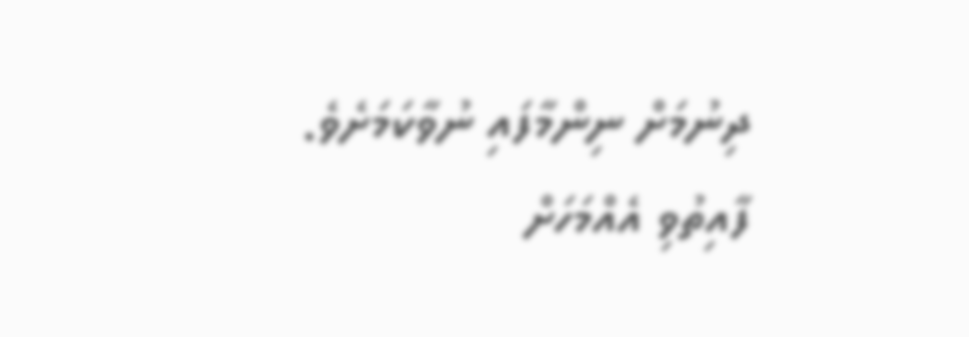ދިނުމަށް ނިންމާފައި ނުވާކަމަށެވެ.
ފާއިތުވި އެއްމަހަށް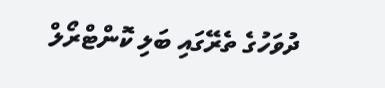ދުވަހުގެ ތެރޭގައި ބަލި ކޮންޓްރޯލް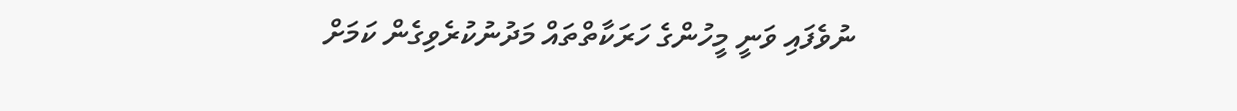ނުވެފައި ވަނީ މީހުންގެ ހަރަކާތްތައް މަދުނުކުރެވިގެން ކަމަށް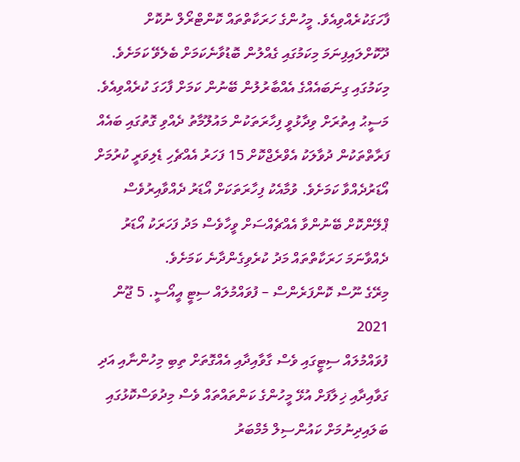ފާހަގަކުރެއްވިއެވެ. މީހުންގެ ހަރަކާތްތައް ކޮންޓްރޯލް ނުކޮށް ދޫކޮށްލައިފިނަމަ މިކަމުގައި ގެއްލުން ބޮޑުވާނެކަމަށް ބެލެވޭ ކަމަށެވެ.
މިކަމުގައި ގިނަބައެއްގެ އެއްބާރުލުން ބޭނުން ކަމަށް ފާހަގަ ކުރެއްވިއެވެ. މަސީޙު އިތުރަށް ވިދާޅުވީ ފިހާރަތަކުން މައުލޫމާތު ދެއްވި ގޮތުގައި ބައެއް ފަރާތްތަކުން ދުވާލަކު އެވްރެޖްކޮށް 15 ފަހަރު އެއްޗެހި ޑެލިވަރީ ކުރުމަށް އޯޑަރުދެއްވާ ކަމަށެވެ. ވުމާއެކު ފިހާރަތަކަށް އޯޑަރު ދެއްވާއިރުވެސް ޕްލޭންކޮށް ބޭނުންވާ އެއްޗެއްސަށް ވީހާވެސް މަދު ފަހަރަކު އޯޑަރު ދެއްވާނަމަ ހަރަކާތްތައް މަދު ކުރެވިގެންދާނެ ކަމަށެވެ.
މިރޭގެ ނޫސް ކޮންފަރެންސް – ފުވައްމުލައް ސިޓީ އީއޯސީ. 5 ޖޫން 2021
ފުވައްމުލައް ސިޓީގައި ވެސް ގާވާއިދާއި އެއްގޮތަށް ތިބި މިހުންނާއި އަދި ގަވާއިދާއި ޚިލާފަށް އުޅޭ މީހުންގެ ކަންތައްތައް ވެސް މިދުވަސްކޮޅުގައި ބަލައިދިނުމަށް ކައުންސިލް މެމްބަރު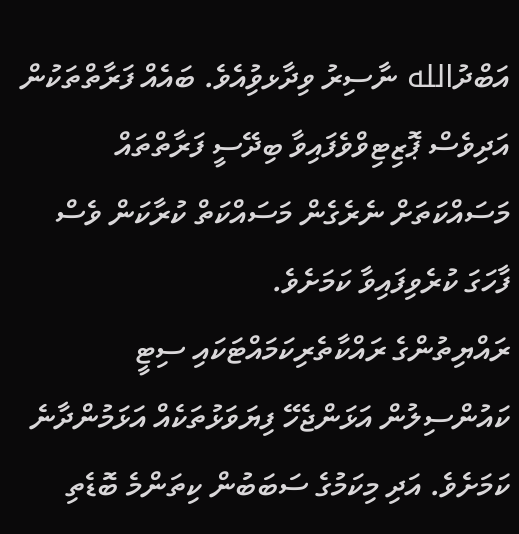އަބްދުالله ނާސިރު ވިދާޅވުިއެވެ. ބައެއް ފަރާތްތަކުން އަދިވެސް ޕޮޒިޓިވްވެފައިވާ ބިދޭސީ ފަރާތްތައް މަސައްކަތަށް ނެރެގެން މަސައްކަތް ކުރާކަން ވެސް ފާހަގަ ކުރެވިފައިވާ ކަމަށެވެ.
ރައްޔިތުންގެ ރައްކާތެރިކަމައްޓަކައި ސިޓީ ކައުންސިލުން އަޅަންޖެހޭ ފިޔަވަޅުތަކެއް އަޅަމުންދާނެ ކަމަށެވެ. އަދި މިކަމުގެ ސަބަބުން ކިތަންމެ ބޮޑެތި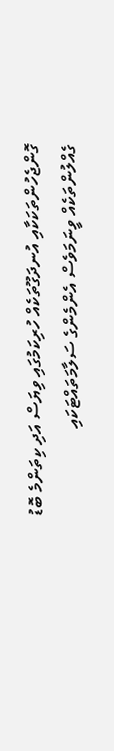ގޮންޖެހުންތަކަކާއި އުނދަގޫތަކެއް ހުރިކަމުގައި ވިޔަސް އަދި ކިތަންމެ ބޮޑު ގެއްލުންތަކެއް ވީނަމަވެސް އެންމެންގެ ސަލާމަތައްޓަކައި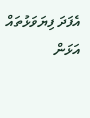އެފަދަ ފިޔަވަޅުތައް އަޅަން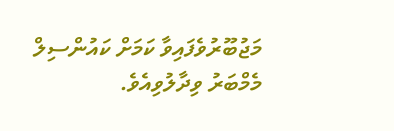މަޖުބޫރުވެފައިވާ ކަމަށް ކައުންސިލް މެމްބަރު ވިދާލުވިއެވެ.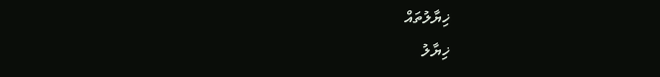ޚިޔާލުތައް
ޚިޔާލު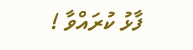ފާޅު ކުރައްވާ !